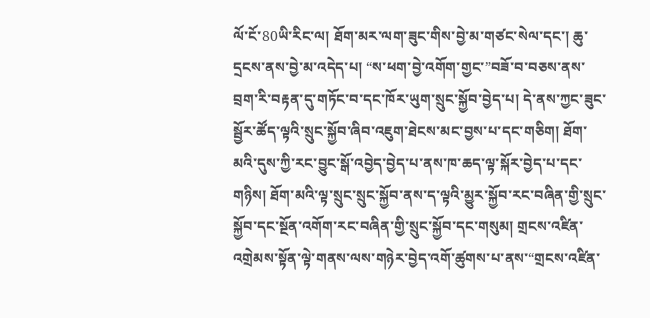ལོ་ངོ་80ཡི་རིང་ལ། ཐོག་མར་ལག་ཟུང་གིས་བྱེ་མ་གཙང་སེལ་དང་། ཆུ་དྲངས་ནས་བྱེ་མ་འདེད་པ། “ས་ཕག་བྱེ་འགོག་གྱང་”བཟོ་བ་བཅས་ནས་བྲག་རི་བརྟན་དུ་གཏོང་བ་དང་ཁོར་ཡུག་སྲུང་སྐྱོབ་བྱེད་པ། དེ་ནས་ཀྱང་ཟུང་སྦྱོར་ཚོད་ལྟའི་སྲུང་སྐྱོབ་ཞིབ་འཇུག་ཐེངས་མང་བྱས་པ་དང་གཅིག། ཐོག་མའི་དུས་ཀྱི་རང་བྱུང་སྒོ་འབྱེད་བྱེད་པ་ནས་ཁ་ཆད་ལྟ་སྐོར་བྱེད་པ་དང་གཉིས། ཐོག་མའི་ལྟ་སྲུང་སྲུང་སྐྱོབ་ནས་ད་ལྟའི་མྱུར་སྐྱོབ་རང་བཞིན་གྱི་སྲུང་སྐྱོབ་དང་སྔོན་འགོག་རང་བཞིན་གྱི་སྲུང་སྐྱོབ་དང་གསུམ། གྲངས་འཛིན་འགྲེམས་སྟོན་ལྟེ་གནས་ལས་གཉེར་བྱེད་འགོ་ཚུགས་པ་ནས་“གྲངས་འཛིན་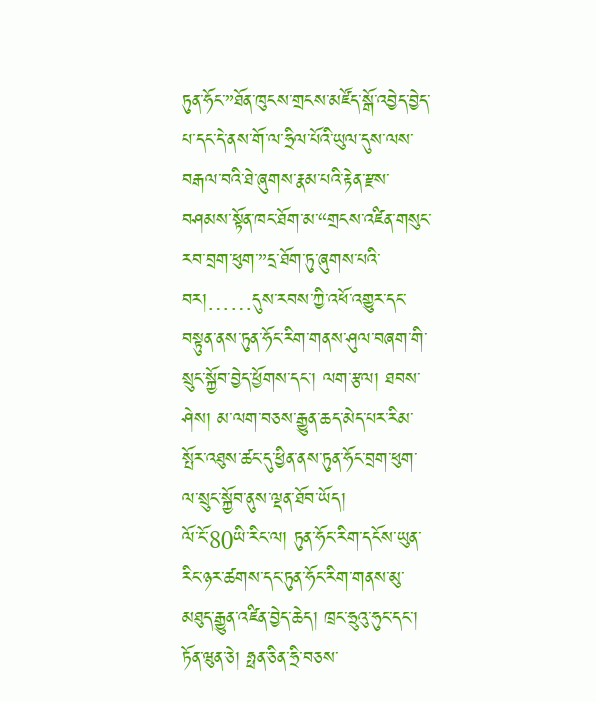ཏུན་ཧོང་”ཐོན་ཁུངས་གྲངས་མཛོད་སྒོ་འབྱེད་བྱེད་པ་དང་དེ་ནས་གོ་ལ་ཧྲིལ་པོའི་ཡུལ་དུས་ལས་བརྒལ་བའི་ཐེ་ཞུགས་རྣམ་པའི་རྟེན་རྫས་བཤམས་སྟོན་ཁང་ཐོག་མ་“གྲངས་འཛིན་གསུང་རབ་བྲག་ཕུག་”དྲ་ཐོག་ཏུ་ཞུགས་པའི་བར།……དུས་རབས་ཀྱི་འཕོ་འགྱུར་དང་བསྟུན་ནས་ཏུན་ཧོང་རིག་གནས་ཤུལ་བཞག་གི་སྲུང་སྐྱོབ་བྱེད་ཕྱོགས་དང་། ལག་རྩལ། ཐབས་ཤེས། མ་ལག་བཅས་རྒྱུན་ཆད་མེད་པར་རིམ་སྤོར་འཐུས་ཚང་དུ་ཕྱིན་ནས་ཏུན་ཧོང་བྲག་ཕུག་ལ་སྲུང་སྐྱོབ་ནུས་ལྡན་ཐོབ་ཡོད།
ལོ་ངོ་80ཡི་རིང་ལ། ཏུན་ཧོང་རིག་དངོས་ཡུན་རིང་ཉར་ཚགས་དང་ཏུན་ཧོང་རིག་གནས་མུ་མཐུད་རྒྱུན་འཛིན་བྱེད་ཆེད། ཁྲང་ཧྲུའུ་ཧུང་དང་། ཏོན་ཝུན་ཅེ། ཧྥན་ཅིན་ཧྲི་བཅས་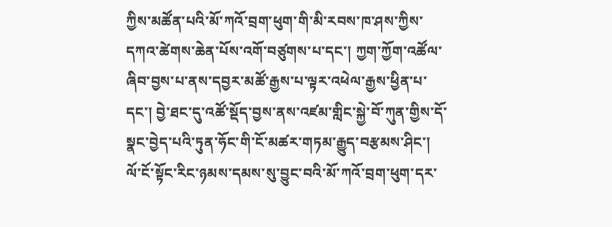ཀྱིས་མཚོན་པའི་མོ་ཀའོ་བྲག་ཕུག་གི་མི་རབས་ཁ་ཤས་ཀྱིས་དཀའ་ཚེགས་ཆེན་པོས་འགོ་བཙུགས་པ་དང་། ཀྱག་ཀྱོག་འཚོལ་ཞིབ་བྱས་པ་ནས་དབྱར་མཚོ་རྒྱས་པ་ལྟར་འཕེལ་རྒྱས་ཕྱིན་པ་དང་། བྱེ་ཐང་དུ་འཚོ་སྡོད་བྱས་ནས་འཛམ་གླིང་སྐྱེ་བོ་ཀུན་གྱིས་དོ་སྣང་བྱེད་པའི་ཏུན་ཧོང་གི་ངོ་མཚར་གཏམ་རྒྱུད་བརྩམས་ཤིང་། ལོ་ངོ་སྟོང་རིང་ཉམས་དམས་སུ་བྱུང་བའི་མོ་ཀའོ་བྲག་ཕུག་དར་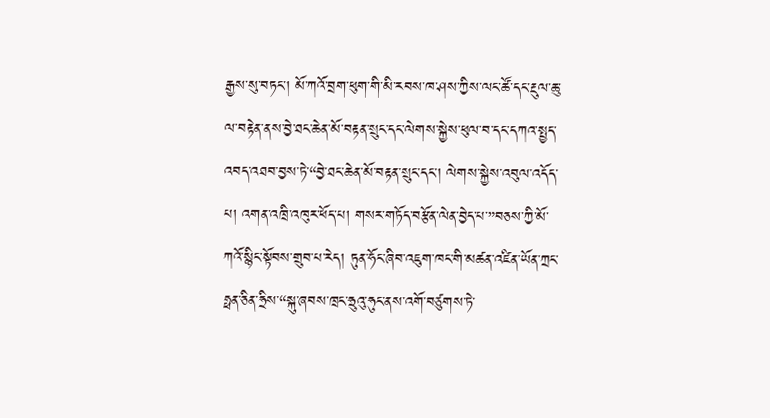རྒྱས་སུ་བཏང་། མོ་ཀའོ་བྲག་ཕུག་གི་མི་རབས་ཁ་ཤས་ཀྱིས་ལང་ཚོ་དང་རྔུལ་ཆུ་ལ་བརྟེན་ནས་བྱེ་ཐང་ཆེན་མོ་བརྟན་སྲུང་དང་ལེགས་སྐྱེས་ཕུལ་བ་དང་དཀའ་སྤྱད་འབད་འཐབ་བྱས་ཏེ་“བྱེ་ཐང་ཆེན་མོ་བརྟན་སྲུང་དང་། ལེགས་སྐྱེས་འབུལ་འདོད་པ། འགན་འཁྲི་འཁུར་ཕོད་པ། གསར་གཏོད་བརྩོན་ལེན་བྱེད་པ་”བཅས་ཀྱི་མོ་ཀའོ་སྙིང་སྟོབས་གྲུབ་པ་རེད། ཏུན་ཧོང་ཞིབ་འཇུག་ཁང་གི་མཚན་འཛིན་ཡོན་ཀྲང་ཧྥན་ཅིན་ཧྲིས་“སྐུ་ཞབས་ཁྲང་ཧྲུའུ་ཧུང་ནས་འགོ་བཙུགས་ཏེ་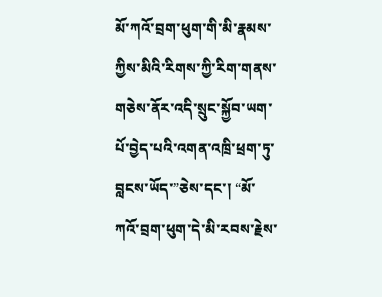མོ་ཀའོ་བྲག་ཕུག་གི་མི་རྣམས་ཀྱིས་མིའི་རིགས་ཀྱི་རིག་གནས་གཅེས་ནོར་འདི་སྲུང་སྐྱོབ་ཡག་པོ་བྱེད་པའི་འགན་འཁྲི་ཕྲག་ཏུ་བླངས་ཡོད་”ཅེས་དང་། “མོ་ཀའོ་བྲག་ཕུག་དེ་མི་རབས་རྗེས་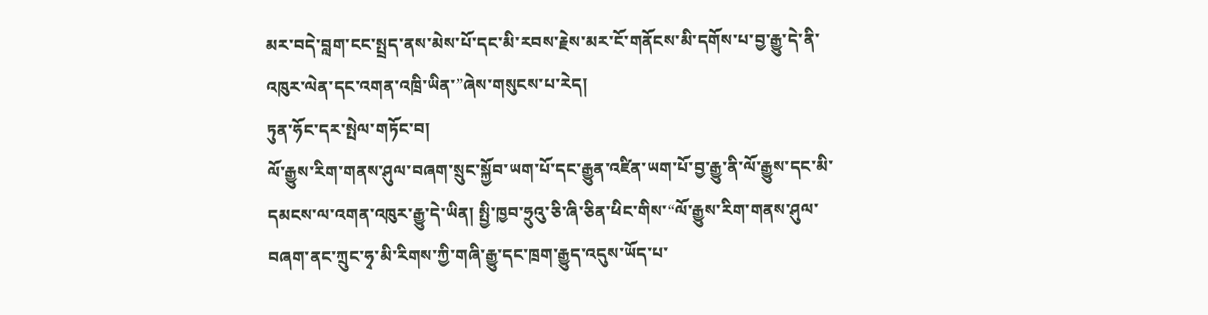མར་བདེ་བླག་ངང་སྤྲད་ནས་མེས་པོ་དང་མི་རབས་རྗེས་མར་ངོ་གནོངས་མི་དགོས་པ་བྱ་རྒྱུ་དེ་ནི་འཁུར་ལེན་དང་འགན་འཁྲི་ཡིན་”ཞེས་གསུངས་པ་རེད།
ཏུན་ཧོང་དར་སྤེལ་གཏོང་བ།
ལོ་རྒྱུས་རིག་གནས་ཤུལ་བཞག་སྲུང་སྐྱོབ་ཡག་པོ་དང་རྒྱུན་འཛིན་ཡག་པོ་བྱ་རྒྱུ་ནི་ལོ་རྒྱུས་དང་མི་དམངས་ལ་འགན་འཁུར་རྒྱུ་དེ་ཡིན། སྤྱི་ཁྱབ་ཧྲུའུ་ཅི་ཞི་ཅིན་ཕིང་གིས་“ལོ་རྒྱུས་རིག་གནས་ཤུལ་བཞག་ནང་ཀྲུང་ཧྭ་མི་རིགས་ཀྱི་གཞི་རྒྱུ་དང་ཁྲག་རྒྱུད་འདུས་ཡོད་པ་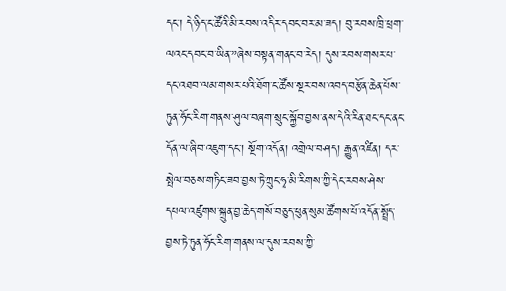དང་། དེ་ཉིད་ང་ཚོའི་མི་རབས་འདིར་དབང་བར་མ་ཟད། བུ་རབས་ཁྲི་ཕྲག་ལའང་དབང་བ་ཡིན་”ཞེས་བསྟན་གནང་བ་རེད། དུས་རབས་གསར་པ་དང་འཐབ་ལམ་གསར་པའི་ཐོག་ང་ཚོས་སྔར་བས་འབད་བརྩོན་ཆེན་པོས་ཏུན་ཧོང་རིག་གནས་ཤུལ་བཞག་སྲུང་སྐྱོབ་བྱས་ནས་དེའི་རིན་ཐང་དང་ནང་དོན་ལ་ཞིབ་འཇུག་དང་། སྔོག་འདོན། འགྲེལ་བཤད། རྒྱུན་འཛིན། དར་སྤེལ་བཅས་གཏིང་ཟབ་བྱས་ཏེ་ཀྲུང་ཧྭ་མི་རིགས་ཀྱི་དེང་རབས་ཤེས་དཔལ་འཛུགས་སྐྲུན་བྱ་ཆེད་གསོ་བཅུད་ཕུན་སུམ་ཚོགས་པོ་འདོན་སྤྲོད་བྱས་ཏེ་ཏུན་ཧོང་རིག་གནས་ལ་དུས་རབས་ཀྱི་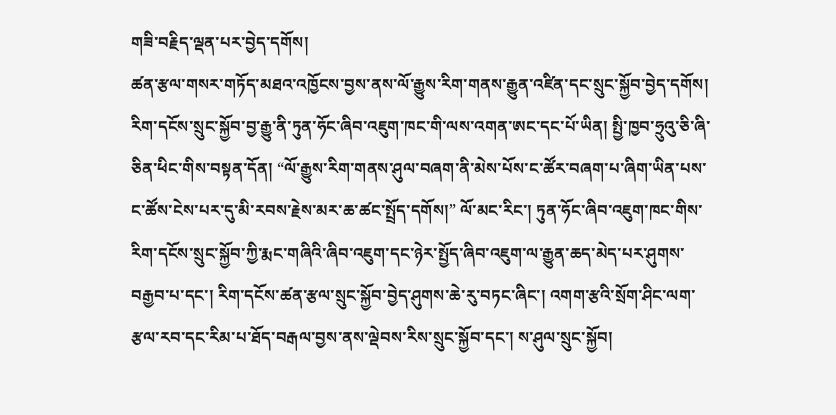གཟི་བརྗིད་ལྡན་པར་བྱེད་དགོས།
ཚན་རྩལ་གསར་གཏོད་མཐའ་འཁྱོངས་བྱས་ནས་ལོ་རྒྱུས་རིག་གནས་རྒྱུན་འཛིན་དང་སྲུང་སྐྱོབ་བྱེད་དགོས། རིག་དངོས་སྲུང་སྐྱོབ་བྱ་རྒྱུ་ནི་ཏུན་ཧོང་ཞིབ་འཇུག་ཁང་གི་ལས་འགན་ཨང་དང་པོ་ཡིན། སྤྱི་ཁྱབ་ཧྲུའུ་ཅི་ཞི་ཅིན་ཕིང་གིས་བསྟན་དོན། “ལོ་རྒྱུས་རིག་གནས་ཤུལ་བཞག་ནི་མེས་པོས་ང་ཚོར་བཞག་པ་ཞིག་ཡིན་པས་ང་ཚོས་ངེས་པར་དུ་མི་རབས་རྗེས་མར་ཆ་ཚང་སྤྲོད་དགོས།” ལོ་མང་རིང་། ཏུན་ཧོང་ཞིབ་འཇུག་ཁང་གིས་རིག་དངོས་སྲུང་སྐྱོབ་ཀྱི་རྨང་གཞིའི་ཞིབ་འཇུག་དང་ཉེར་སྤྱོད་ཞིབ་འཇུག་ལ་རྒྱུན་ཆད་མེད་པར་ཤུགས་བརྒྱབ་པ་དང་། རིག་དངོས་ཚན་རྩལ་སྲུང་སྐྱོབ་བྱེད་ཤུགས་ཆེ་རུ་བཏང་ཞིང་། འགག་རྩའི་སྲོག་ཤིང་ལག་རྩལ་རབ་དང་རིམ་པ་ཐོད་བརྒལ་བྱས་ནས་ལྡེབས་རིས་སྲུང་སྐྱོབ་དང་། ས་ཤུལ་སྲུང་སྐྱོབ།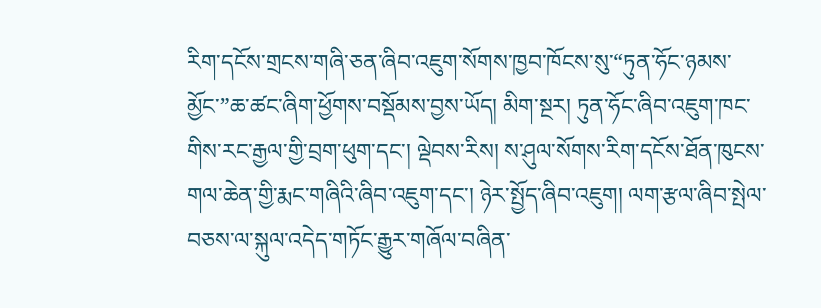རིག་དངོས་གྲངས་གཞི་ཅན་ཞིབ་འཇུག་སོགས་ཁྱབ་ཁོངས་སུ་“ཏུན་ཧོང་ཉམས་མྱོང་”ཆ་ཚང་ཞིག་ཕྱོགས་བསྡོམས་བྱས་ཡོད། མིག་སྔར། ཏུན་ཧོང་ཞིབ་འཇུག་ཁང་གིས་རང་རྒྱལ་གྱི་བྲག་ཕུག་དང་། ལྡེབས་རིས། ས་ཤུལ་སོགས་རིག་དངོས་ཐོན་ཁུངས་གལ་ཆེན་གྱི་རྨང་གཞིའི་ཞིབ་འཇུག་དང་། ཉེར་སྤྱོད་ཞིབ་འཇུག། ལག་རྩལ་ཞིབ་སྤེལ་བཅས་ལ་སྐུལ་འདེད་གཏོང་རྒྱུར་གཞོལ་བཞིན་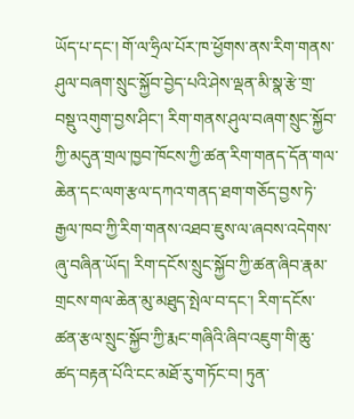ཡོད་པ་དང་། གོ་ལ་ཧྲིལ་པོར་ཁ་ཕྱོགས་ནས་རིག་གནས་ཤུལ་བཞག་སྲུང་སྐྱོབ་བྱེད་པའི་ཤེས་ལྡན་མི་སྣ་རྩེ་གྲ་བསྡུ་འགུག་བྱས་ཤིང་། རིག་གནས་ཤུལ་བཞག་སྲུང་སྐྱོབ་ཀྱི་མདུན་གྲལ་ཁྱབ་ཁོངས་ཀྱི་ཚན་རིག་གནད་དོན་གལ་ཆེན་དང་ལག་རྩལ་དཀའ་གནད་ཐག་གཅོད་བྱས་ཏེ་རྒྱལ་ཁབ་ཀྱི་རིག་གནས་འཐབ་ཇུས་ལ་ཞབས་འདེགས་ཞུ་བཞིན་ཡོད། རིག་དངོས་སྲུང་སྐྱོབ་ཀྱི་ཚན་ཞིབ་རྣམ་གྲངས་གལ་ཆེན་མུ་མཐུད་སྤེལ་བ་དང་། རིག་དངོས་ཚན་རྩལ་སྲུང་སྐྱོབ་ཀྱི་རྨང་གཞིའི་ཞིབ་འཇུག་གི་ཆུ་ཚད་བརྟན་པོའི་ངང་མཐོ་རུ་གཏོང་བ། ཏུན་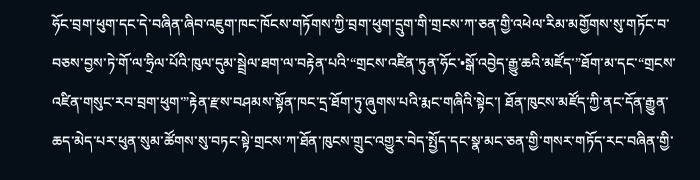ཧོང་བྲག་ཕུག་དང་དེ་བཞིན་ཞིབ་འཇུག་ཁང་ཁོངས་གཏོགས་ཀྱི་བྲག་ཕུག་དྲུག་གི་གྲངས་ཀ་ཅན་གྱི་འཕེལ་རིམ་མགྱོགས་སུ་གཏོང་བ་བཅས་བྱས་ཏེ་གོ་ལ་ཧྲིལ་པོའི་ཁུལ་དུམ་སྦྲེལ་ཐག་ལ་བརྟེན་པའི་“གྲངས་འཛིན་ཏུན་ཧོང་•སྒོ་འབྱེད་རྒྱུ་ཆའི་མཛོད་”ཐོག་མ་དང་“གྲངས་འཛིན་གསུང་རབ་བྲག་ཕུག་”རྟེན་རྫས་བཤམས་སྟོན་ཁང་དྲ་ཐོག་ཏུ་ཞུགས་པའི་རྨང་གཞིའི་སྟེང་། ཐོན་ཁུངས་མཛོད་ཀྱི་ནང་དོན་རྒྱུན་ཆད་མེད་པར་ཕུན་སུམ་ཚོགས་སུ་བཏང་སྟེ་གྲངས་ཀ་ཐོན་ཁུངས་གྲུང་འགྱུར་བེད་སྤྱོད་དང་སྣ་མང་ཅན་གྱི་གསར་གཏོད་རང་བཞིན་གྱི་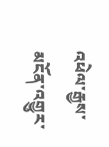འཕེལ་རྒྱས་མངོན་འགྱུར་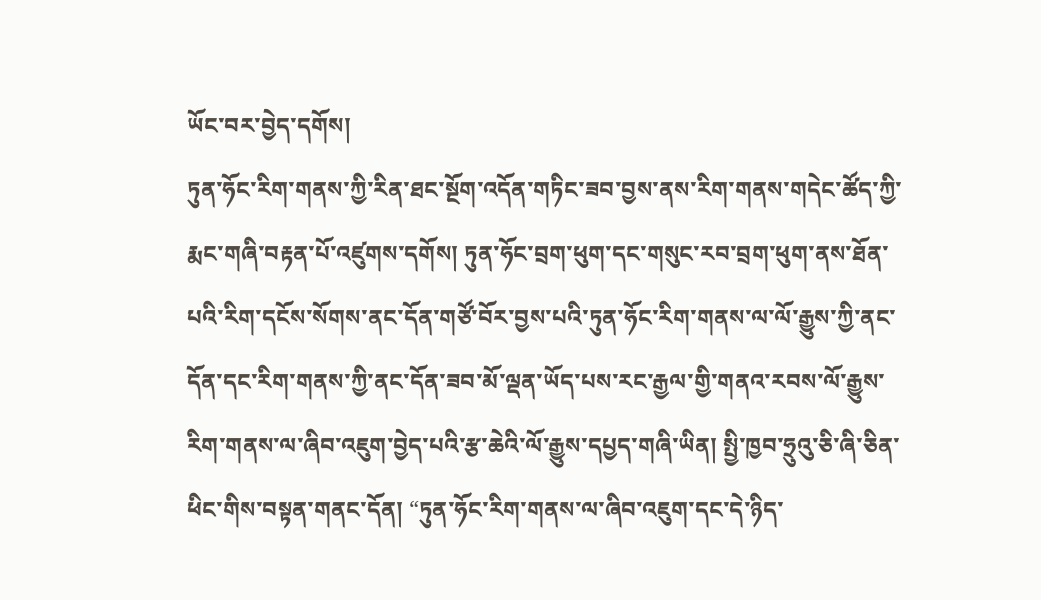ཡོང་བར་བྱེད་དགོས།
ཏུན་ཧོང་རིག་གནས་ཀྱི་རིན་ཐང་སྔོག་འདོན་གཏིང་ཟབ་བྱས་ནས་རིག་གནས་གདེང་ཚོད་ཀྱི་རྨང་གཞི་བརྟན་པོ་འཛུགས་དགོས། ཏུན་ཧོང་བྲག་ཕུག་དང་གསུང་རབ་བྲག་ཕུག་ནས་ཐོན་པའི་རིག་དངོས་སོགས་ནང་དོན་གཙོ་བོར་བྱས་པའི་ཏུན་ཧོང་རིག་གནས་ལ་ལོ་རྒྱུས་ཀྱི་ནང་དོན་དང་རིག་གནས་ཀྱི་ནང་དོན་ཟབ་མོ་ལྡན་ཡོད་པས་རང་རྒྱལ་གྱི་གནའ་རབས་ལོ་རྒྱུས་རིག་གནས་ལ་ཞིབ་འཇུག་བྱེད་པའི་རྩ་ཆེའི་ལོ་རྒྱུས་དཔྱད་གཞི་ཡིན། སྤྱི་ཁྱབ་ཧྲུའུ་ཅི་ཞི་ཅིན་ཕིང་གིས་བསྟན་གནང་དོན། “ཏུན་ཧོང་རིག་གནས་ལ་ཞིབ་འཇུག་དང་དེ་ཉིད་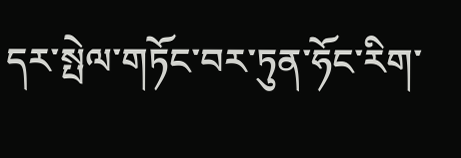དར་སྤེལ་གཏོང་བར་ཏུན་ཧོང་རིག་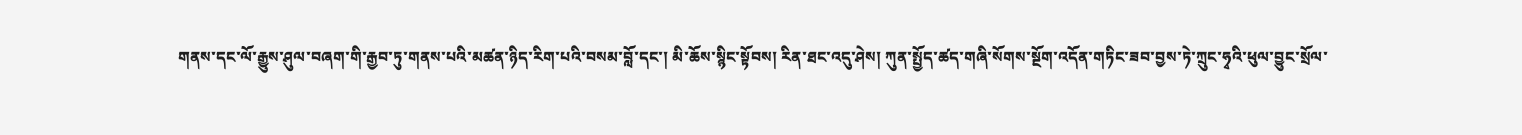གནས་དང་ལོ་རྒྱུས་ཤུལ་བཞག་གི་རྒྱབ་ཏུ་གནས་པའི་མཚན་ཉིད་རིག་པའི་བསམ་བློ་དང་། མི་ཆོས་སྙིང་སྟོབས། རིན་ཐང་འདུ་ཤེས། ཀུན་སྤྱོད་ཚད་གཞི་སོགས་སྔོག་འདོན་གཏིང་ཟབ་བྱས་ཏེ་ཀྲུང་ཧྭའི་ཕུལ་བྱུང་སྲོལ་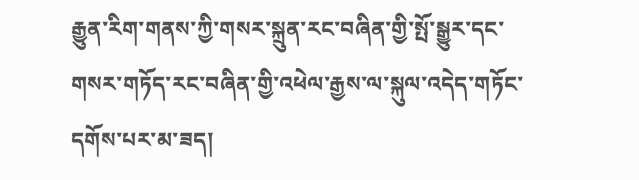རྒྱུན་རིག་གནས་ཀྱི་གསར་སྐྲུན་རང་བཞིན་གྱི་སྤོ་སྒྱུར་དང་གསར་གཏོད་རང་བཞིན་གྱི་འཕེལ་རྒྱས་ལ་སྐུལ་འདེད་གཏོང་དགོས་པར་མ་ཟད།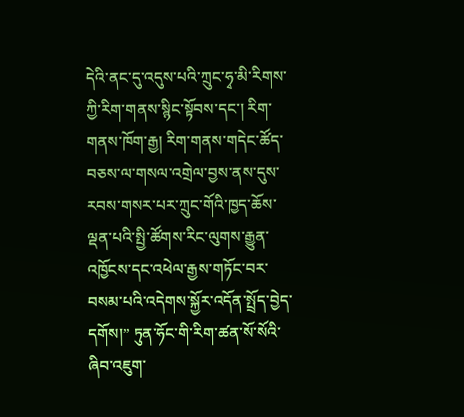དེའི་ནང་དུ་འདུས་པའི་ཀྲུང་ཧྭ་མི་རིགས་ཀྱི་རིག་གནས་སྙིང་སྟོབས་དང་། རིག་གནས་ཁོག་རྒྱ། རིག་གནས་གདེང་ཚོད་བཅས་ལ་གསལ་འགྲེལ་བྱས་ནས་དུས་རབས་གསར་པར་ཀྲུང་གོའི་ཁྱད་ཆོས་ལྡན་པའི་སྤྱི་ཚོགས་རིང་ལུགས་རྒྱུན་འཁྱོངས་དང་འཕེལ་རྒྱས་གཏོང་བར་བསམ་པའི་འདེགས་སྐྱོར་འདོན་སྤྲོད་བྱེད་དགོས།” ཏུན་ཧོང་གི་རིག་ཚན་སོ་སོའི་ཞིབ་འཇུག་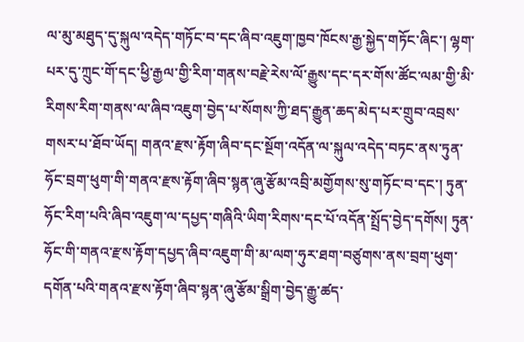ལ་མུ་མཐུད་དུ་སྐུལ་འདེད་གཏོང་བ་དང་ཞིབ་འཇུག་ཁྱབ་ཁོངས་རྒྱ་སྐྱེད་གཏོང་ཞིང་། ལྷག་པར་དུ་ཀྲུང་གོ་དང་ཕྱི་རྒྱལ་གྱི་རིག་གནས་བརྗེ་རེས་ལོ་རྒྱུས་དང་དར་གོས་ཚོང་ལམ་གྱི་མི་རིགས་རིག་གནས་ལ་ཞིབ་འཇུག་བྱེད་པ་སོགས་ཀྱི་ཐད་རྒྱུན་ཆད་མེད་པར་གྲུབ་འབྲས་གསར་པ་ཐོབ་ཡོད། གནའ་རྫས་རྟོག་ཞིབ་དང་སྔོག་འདོན་ལ་སྐུལ་འདེད་བཏང་ནས་ཏུན་ཧོང་བྲག་ཕུག་གི་གནའ་རྫས་རྟོག་ཞིབ་སྙན་ཞུ་རྩོམ་འབྲི་མགྱོགས་སུ་གཏོང་བ་དང་། ཏུན་ཧོང་རིག་པའི་ཞིབ་འཇུག་ལ་དཔྱད་གཞིའི་ཡིག་རིགས་དང་པོ་འདོན་སྤྲོད་བྱེད་དགོས། ཏུན་ཧོང་གི་གནའ་རྫས་རྟོག་དཔྱད་ཞིབ་འཇུག་གི་མ་ལག་ཧུར་ཐག་བཙུགས་ནས་བྲག་ཕུག་དགོན་པའི་གནའ་རྫས་རྟོག་ཞིབ་སྙན་ཞུ་རྩོམ་སྒྲིག་བྱེད་རྒྱུ་ཚད་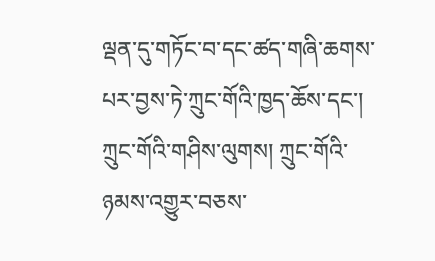ལྡན་དུ་གཏོང་བ་དང་ཚད་གཞི་ཆགས་པར་བྱས་ཏེ་ཀྲུང་གོའི་ཁྱད་ཆོས་དང་། ཀྲུང་གོའི་གཤིས་ལུགས། ཀྲུང་གོའི་ཉམས་འགྱུར་བཅས་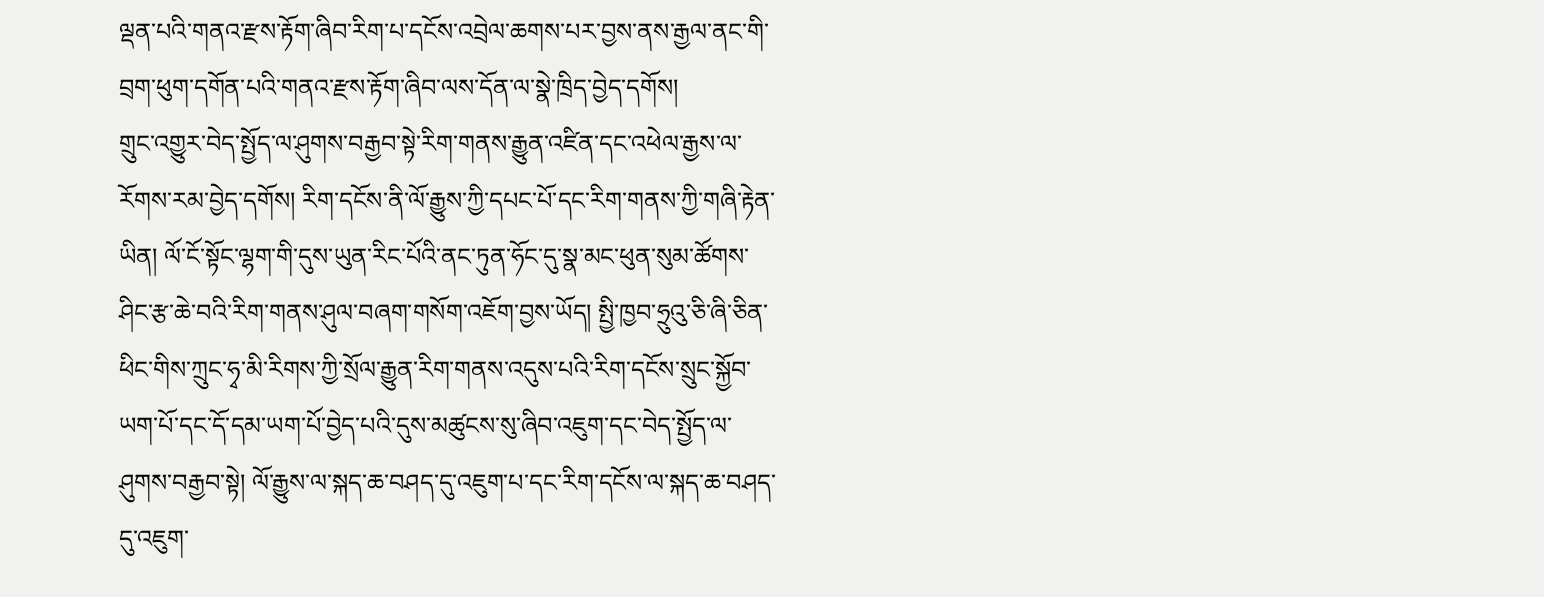ལྡན་པའི་གནའ་རྫས་རྟོག་ཞིབ་རིག་པ་དངོས་འབྲེལ་ཆགས་པར་བྱས་ནས་རྒྱལ་ནང་གི་བྲག་ཕུག་དགོན་པའི་གནའ་རྫས་རྟོག་ཞིབ་ལས་དོན་ལ་སྣེ་ཁྲིད་བྱེད་དགོས།
གྲུང་འགྱུར་བེད་སྤྱོད་ལ་ཤུགས་བརྒྱབ་སྟེ་རིག་གནས་རྒྱུན་འཛིན་དང་འཕེལ་རྒྱས་ལ་རོགས་རམ་བྱེད་དགོས། རིག་དངོས་ནི་ལོ་རྒྱུས་ཀྱི་དཔང་པོ་དང་རིག་གནས་ཀྱི་གཞི་རྟེན་ཡིན། ལོ་ངོ་སྟོང་ལྷག་གི་དུས་ཡུན་རིང་པོའི་ནང་ཏུན་ཧོང་དུ་སྣ་མང་ཕུན་སུམ་ཚོགས་ཤིང་རྩ་ཆེ་བའི་རིག་གནས་ཤུལ་བཞག་གསོག་འཇོག་བྱས་ཡོད། སྤྱི་ཁྱབ་ཧྲུའུ་ཅི་ཞི་ཅིན་ཕིང་གིས་ཀྲུང་ཧྭ་མི་རིགས་ཀྱི་སྲོལ་རྒྱུན་རིག་གནས་འདུས་པའི་རིག་དངོས་སྲུང་སྐྱོབ་ཡག་པོ་དང་དོ་དམ་ཡག་པོ་བྱེད་པའི་དུས་མཚུངས་སུ་ཞིབ་འཇུག་དང་བེད་སྤྱོད་ལ་ཤུགས་བརྒྱབ་སྟེ། ལོ་རྒྱུས་ལ་སྐད་ཆ་བཤད་དུ་འཇུག་པ་དང་རིག་དངོས་ལ་སྐད་ཆ་བཤད་དུ་འཇུག་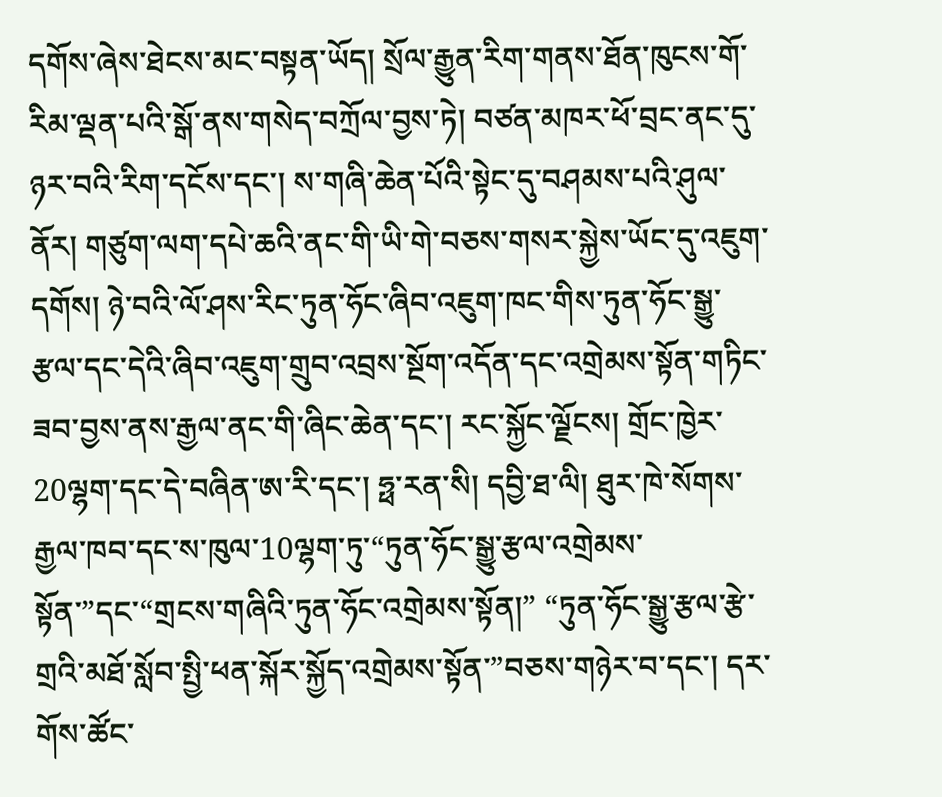དགོས་ཞེས་ཐེངས་མང་བསྟན་ཡོད། སྲོལ་རྒྱུན་རིག་གནས་ཐོན་ཁུངས་གོ་རིམ་ལྡན་པའི་སྒོ་ནས་གསེད་བཀྲོལ་བྱས་ཏེ། བཙན་མཁར་ཕོ་བྲང་ནང་དུ་ཉར་བའི་རིག་དངོས་དང་། ས་གཞི་ཆེན་པོའི་སྟེང་དུ་བཤམས་པའི་ཤུལ་ནོར། གཙུག་ལག་དཔེ་ཆའི་ནང་གི་ཡི་གེ་བཅས་གསར་སྐྱེས་ཡོང་དུ་འཇུག་དགོས། ཉེ་བའི་ལོ་ཤས་རིང་ཏུན་ཧོང་ཞིབ་འཇུག་ཁང་གིས་ཏུན་ཧོང་སྒྱུ་རྩལ་དང་དེའི་ཞིབ་འཇུག་གྲུབ་འབྲས་སྔོག་འདོན་དང་འགྲེམས་སྟོན་གཏིང་ཟབ་བྱས་ནས་རྒྱལ་ནང་གི་ཞིང་ཆེན་དང་། རང་སྐྱོང་ལྗོངས། གྲོང་ཁྱེར་20ལྷག་དང་དེ་བཞིན་ཨ་རི་དང་། ཧྥ་རན་སི། དབྱི་ཐ་ལི། ཐུར་ཁེ་སོགས་རྒྱལ་ཁབ་དང་ས་ཁུལ་10ལྷག་ཏུ་“ཏུན་ཧོང་སྒྱུ་རྩལ་འགྲེམས་སྟོན་”དང་“གྲངས་གཞིའི་ཏུན་ཧོང་འགྲེམས་སྟོན།” “ཏུན་ཧོང་སྒྱུ་རྩལ་རྩེ་གྲའི་མཐོ་སློབ་སྤྱི་ཕན་སྐོར་སྐྱོད་འགྲེམས་སྟོན་”བཅས་གཉེར་བ་དང་། དར་གོས་ཚོང་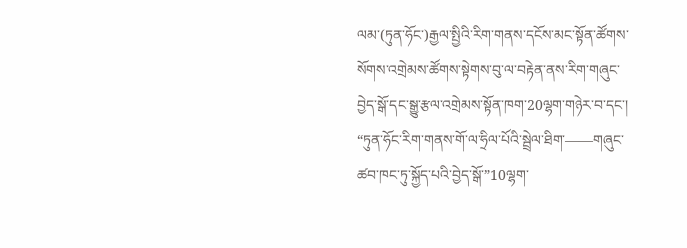ལམ་(ཏུན་ཧོང་)རྒྱལ་སྤྱིའི་རིག་གནས་དངོས་མང་སྟོན་ཚོགས་སོགས་འགྲེམས་ཚོགས་སྟེགས་བུ་ལ་བརྟེན་ནས་རིག་གཞུང་བྱེད་སྒོ་དང་སྒྱུ་རྩལ་འགྲེམས་སྟོན་ཁག་20ལྷག་གཉེར་བ་དང་། “ཏུན་ཧོང་རིག་གནས་གོ་ལ་ཧྲིལ་པོའི་སྦྲེལ་ཐིག་——གཞུང་ཚབ་ཁང་ཏུ་སྐྱོད་པའི་བྱེད་སྒོ་”10ལྷག་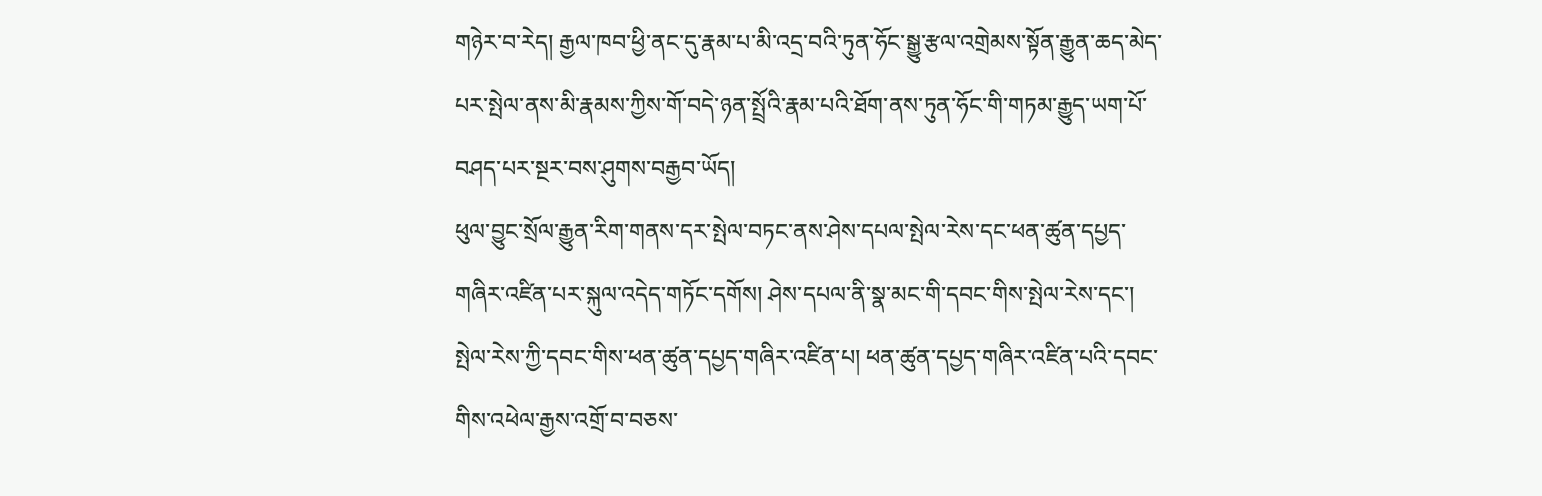གཉེར་བ་རེད། རྒྱལ་ཁབ་ཕྱི་ནང་དུ་རྣམ་པ་མི་འདྲ་བའི་ཏུན་ཧོང་སྒྱུ་རྩལ་འགྲེམས་སྟོན་རྒྱུན་ཆད་མེད་པར་སྤེལ་ནས་མི་རྣམས་ཀྱིས་གོ་བདེ་ཉན་སྤྲོའི་རྣམ་པའི་ཐོག་ནས་ཏུན་ཧོང་གི་གཏམ་རྒྱུད་ཡག་པོ་བཤད་པར་སྔར་བས་ཤུགས་བརྒྱབ་ཡོད།
ཕུལ་བྱུང་སྲོལ་རྒྱུན་རིག་གནས་དར་སྤེལ་བཏང་ནས་ཤེས་དཔལ་སྤེལ་རེས་དང་ཕན་ཚུན་དཔྱད་གཞིར་འཛིན་པར་སྐུལ་འདེད་གཏོང་དགོས། ཤེས་དཔལ་ནི་སྣ་མང་གི་དབང་གིས་སྤེལ་རེས་དང་། སྤེལ་རེས་ཀྱི་དབང་གིས་ཕན་ཚུན་དཔྱད་གཞིར་འཛིན་པ། ཕན་ཚུན་དཔྱད་གཞིར་འཛིན་པའི་དབང་གིས་འཕེལ་རྒྱས་འགྲོ་བ་བཅས་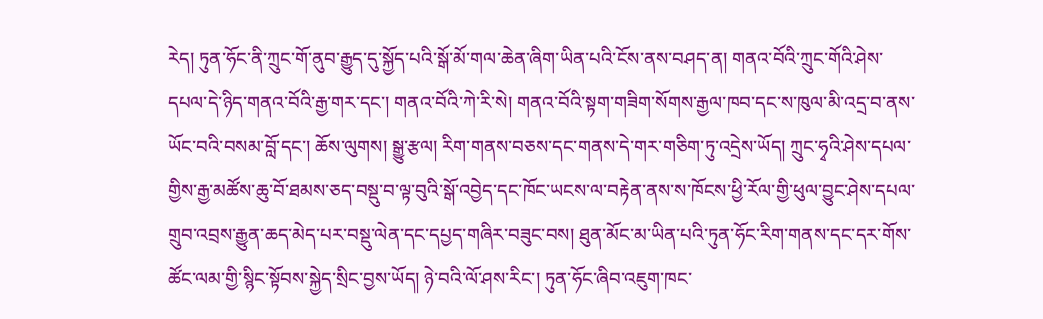རེད། ཏུན་ཧོང་ནི་ཀྲུང་གོ་ནུབ་རྒྱུད་དུ་སྐྱོད་པའི་སྒོ་མོ་གལ་ཆེན་ཞིག་ཡིན་པའི་ངོས་ནས་བཤད་ན། གནའ་བོའི་ཀྲུང་གོའི་ཤེས་དཔལ་དེ་ཉིད་གནའ་བོའི་རྒྱ་གར་དང་། གནའ་བོའི་ཀེ་རི་སེ། གནའ་བོའི་སྟག་གཟིག་སོགས་རྒྱལ་ཁབ་དང་ས་ཁུལ་མི་འདྲ་བ་ནས་ཡོང་བའི་བསམ་བློ་དང་། ཆོས་ལུགས། སྒྱུ་རྩལ། རིག་གནས་བཅས་དང་གནས་དེ་གར་གཅིག་ཏུ་འདྲེས་ཡོད། ཀྲུང་ཧྭའི་ཤེས་དཔལ་གྱིས་རྒྱ་མཚོས་ཆུ་བོ་ཐམས་ཅད་བསྡུ་བ་ལྟ་བུའི་སྒོ་འབྱེད་དང་ཁོང་ཡངས་ལ་བརྟེན་ནས་ས་ཁོངས་ཕྱི་རོལ་གྱི་ཕུལ་བྱུང་ཤེས་དཔལ་གྲུབ་འབྲས་རྒྱུན་ཆད་མེད་པར་བསྡུ་ལེན་དང་དཔྱད་གཞིར་བཟུང་བས། ཐུན་མོང་མ་ཡིན་པའི་ཏུན་ཧོང་རིག་གནས་དང་དར་གོས་ཚོང་ལམ་གྱི་སྙིང་སྟོབས་སྐྱེད་སྲིང་བྱས་ཡོད། ཉེ་བའི་ལོ་ཤས་རིང་། ཏུན་ཧོང་ཞིབ་འཇུག་ཁང་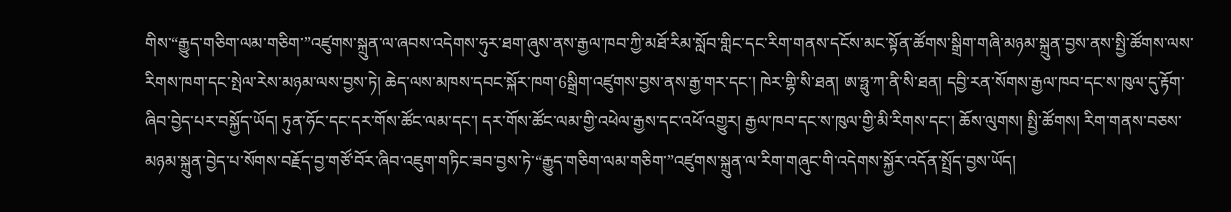གིས་“རྒྱུད་གཅིག་ལམ་གཅིག་”འཛུགས་སྐྲུན་ལ་ཞབས་འདེགས་ཧུར་ཐག་ཞུས་ནས་རྒྱལ་ཁབ་ཀྱི་མཐོ་རིམ་སློབ་གླིང་དང་རིག་གནས་དངོས་མང་སྟོན་ཚོགས་སྒྲིག་གཞི་མཉམ་སྐྲུན་བྱས་ནས་སྤྱི་ཚོགས་ལས་རིགས་ཁག་དང་སྤེལ་རེས་མཉམ་ལས་བྱས་ཏེ། ཆེད་ལས་མཁས་དབང་སྐོར་ཁག་6སྒྲིག་འཛུགས་བྱས་ནས་རྒྱ་གར་དང་། ཁེར་གྷི་སི་ཐན། ཨ་ཧྥུ་ཀ་ནི་སི་ཐན། དབྱི་རན་སོགས་རྒྱལ་ཁབ་དང་ས་ཁུལ་དུ་རྟོག་ཞིབ་བྱེད་པར་བསྐྱོད་ཡོད། ཏུན་ཧོང་དང་དར་གོས་ཚོང་ལམ་དང་། དར་གོས་ཚོང་ལམ་གྱི་འཕེལ་རྒྱས་དང་འཕོ་འགྱུར། རྒྱལ་ཁབ་དང་ས་ཁུལ་གྱི་མི་རིགས་དང་། ཆོས་ལུགས། སྤྱི་ཚོགས། རིག་གནས་བཅས་མཉམ་སྐྲུན་བྱེད་པ་སོགས་བརྗོད་བྱ་གཙོ་བོར་ཞིབ་འཇུག་གཏིང་ཟབ་བྱས་ཏེ་“རྒྱུད་གཅིག་ལམ་གཅིག་”འཛུགས་སྐྲུན་ལ་རིག་གཞུང་གི་འདེགས་སྐྱོར་འདོན་སྤྲོད་བྱས་ཡོད།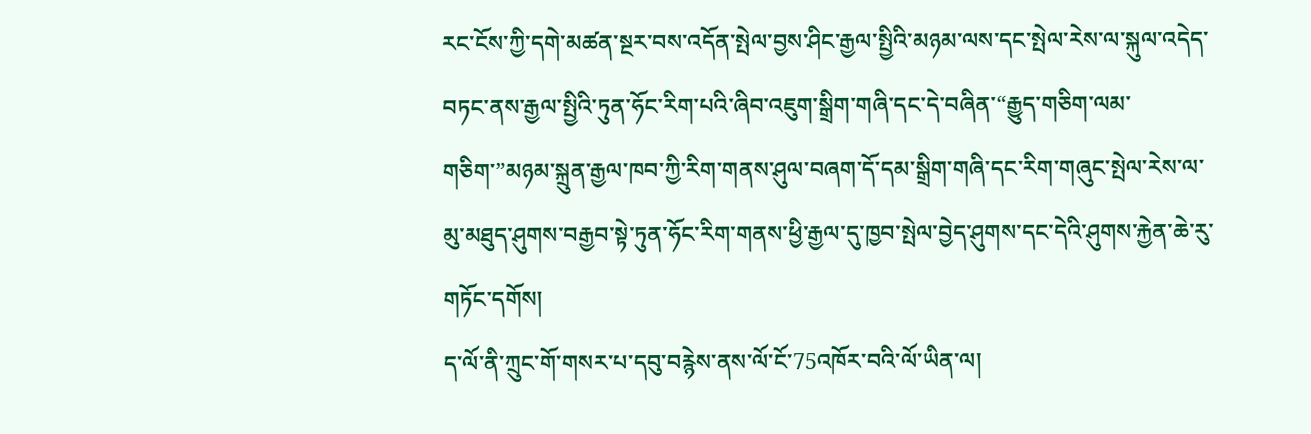རང་ངོས་ཀྱི་དགེ་མཚན་སྔར་བས་འདོན་སྤེལ་བྱས་ཤིང་རྒྱལ་སྤྱིའི་མཉམ་ལས་དང་སྤེལ་རེས་ལ་སྐུལ་འདེད་བཏང་ནས་རྒྱལ་སྤྱིའི་ཏུན་ཧོང་རིག་པའི་ཞིབ་འཇུག་སྒྲིག་གཞི་དང་དེ་བཞིན་“རྒྱུད་གཅིག་ལམ་གཅིག་”མཉམ་སྐྲུན་རྒྱལ་ཁབ་ཀྱི་རིག་གནས་ཤུལ་བཞག་དོ་དམ་སྒྲིག་གཞི་དང་རིག་གཞུང་སྤེལ་རེས་ལ་མུ་མཐུད་ཤུགས་བརྒྱབ་སྟེ་ཏུན་ཧོང་རིག་གནས་ཕྱི་རྒྱལ་དུ་ཁྱབ་སྤེལ་བྱེད་ཤུགས་དང་དེའི་ཤུགས་རྐྱེན་ཆེ་རུ་གཏོང་དགོས།
ད་ལོ་ནི་ཀྲུང་གོ་གསར་པ་དབུ་བརྙེས་ནས་ལོ་ངོ་75འཁོར་བའི་ལོ་ཡིན་ལ།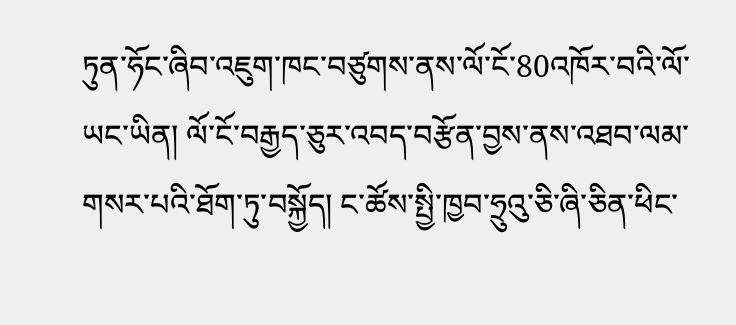ཏུན་ཧོང་ཞིབ་འཇུག་ཁང་བཙུགས་ནས་ལོ་ངོ་80འཁོར་བའི་ལོ་ཡང་ཡིན། ལོ་ངོ་བརྒྱད་ཅུར་འབད་བརྩོན་བྱས་ནས་འཐབ་ལམ་གསར་པའི་ཐོག་ཏུ་བསྐྱོད། ང་ཚོས་སྤྱི་ཁྱབ་ཧྲུའུ་ཅི་ཞི་ཅིན་ཕིང་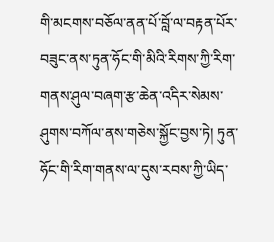གི་མངགས་བཅོལ་ནན་པོ་བློ་ལ་བརྟན་པོར་བཟུང་ནས་ཏུན་ཧོང་གི་མིའི་རིགས་ཀྱི་རིག་གནས་ཤུལ་བཞག་རྩ་ཆེན་འདིར་སེམས་ཤུགས་བཀོལ་ནས་གཅེས་སྐྱོང་བྱས་ཏེ། ཏུན་ཧོང་གི་རིག་གནས་ལ་དུས་རབས་ཀྱི་ཡིད་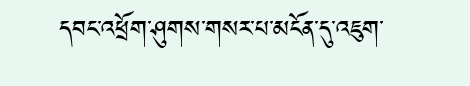དབང་འཕྲོག་ཤུགས་གསར་པ་མངོན་དུ་འཇུག་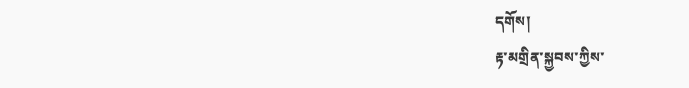དགོས།
རྟ་མགྲིན་སྐྱབས་ཀྱིས་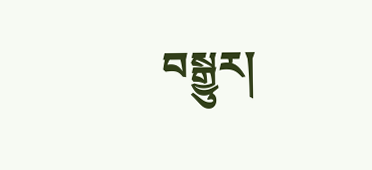བསྒྱུར།